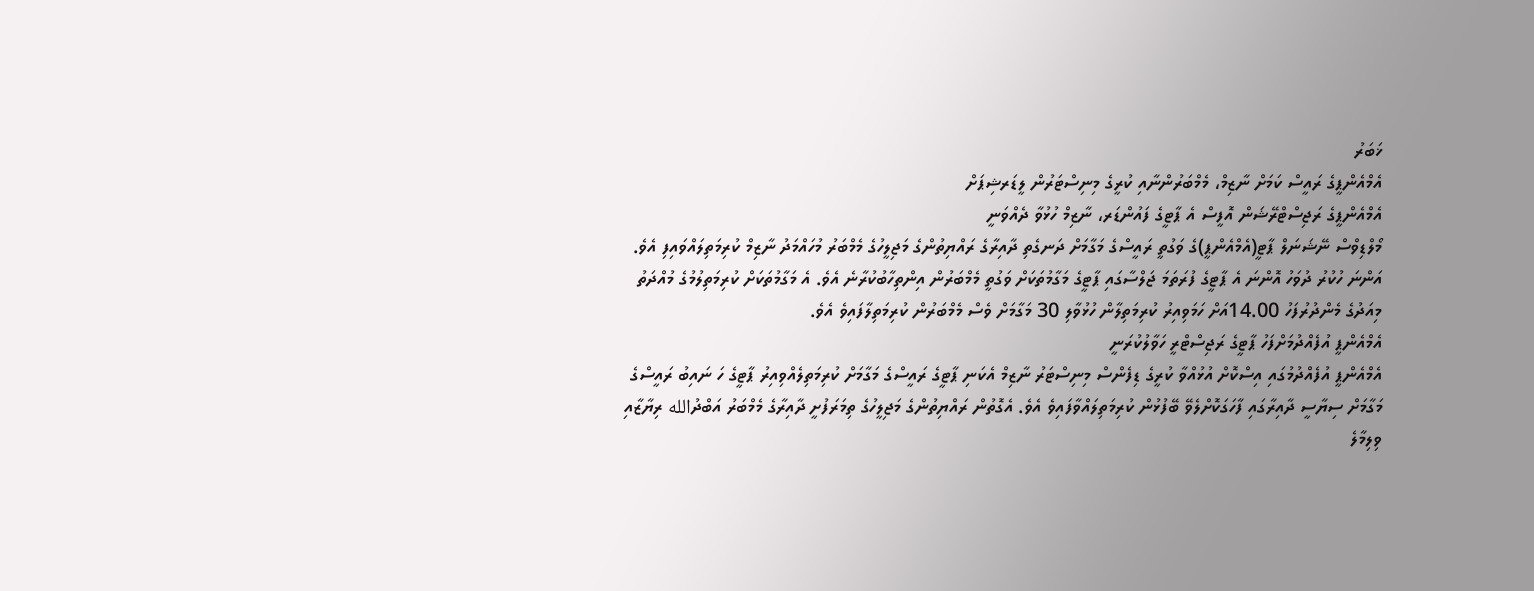ޚަބަރު
އެމްއެންޕީގެ ރައީސް ކަމަށް ނާޒިމް، މެމްބަރުންނާއި ކުރީގެ މިނިސްޓަރުން ލީޑަރޝިޕަށް
އެމްއެންޕީގެ ރަޖިސްޓްރޭޝަން އޮފީސް އެ ޕާޓީގެ ފައުންޑަރ، ނާޒިމް ހުޅުވާ ދެއްވަނީ
މޯލްޑިވްސް ނޭޝަނަލް ޕާޓީ(އެމްއެންޕީ)ގެ ވަގުތީ ރައީސްގެ މަގާމަށް ދަނގެތި ދާއިރާގެ ރައްޔިތުންގެ މަޖިލީހުގެ މެމްބަރު މުހައްމަދު ނާޒިމް ކުރިމަތިލައްވައިފި އެވެ.
އަންނަ ހުކުރު ދުވަހު އޮންނަ އެ ޕާޓީގެ ފުރަތަމަ ޖަލްސާގައި ޕާޓީގެ މަގާމުތަކަށް ވަގުތީ މެމްބަރުން އިންތިހާބުކުރާނެ އެވެ. އެ މަގާމުތަކަށް ކުރިމަތިލުމުގެ މުއްދަތު މިއަދުގެ މެންދުރުފަހު 14.00އަށް ހަމަވިއިރު ކުރިމަތިލާން ހުޅުވާލި 30 މަގާމަށް ވެސް މެމްބަރުން ކުރިމަތިލާފައިވެ އެވެ.
އެމްއެންޕީ އުފެއްދުމަށްފަހު ޕާޓީގެ ރަޖިސްޓްރީ ހަވާލުކުރަނީ
އެމްއެންޕީ އުފެއްދުމުގައި އިސްކޮށް އުޅުއްވާ ކުރީގެ ޑިފެންސް މިނިސްޓަރު ނާޒިމް އެކަނި ޕާޓީގެ ރައީސްގެ މަގާމަށް ކުރިމަތިލެއްވިއިރު ޕާޓީގެ ހަ ނައިބު ރައީސްގެ މަގާމަށް ސިޔާސީ ދާއިރާގައި ފާހަގަކޮށްލެވޭ ބޭފުޅުން ކުރިމަތިލައްވާފައިވެ އެވެ. އެގޮތުން ރައްޔިތުންގެ މަޖިލީހުގެ ތިމަރަފުށީ ދާއިރާގެ މެމްބަރު އަބްދުالله ރިޔާޒާއި ވިލިމާލެ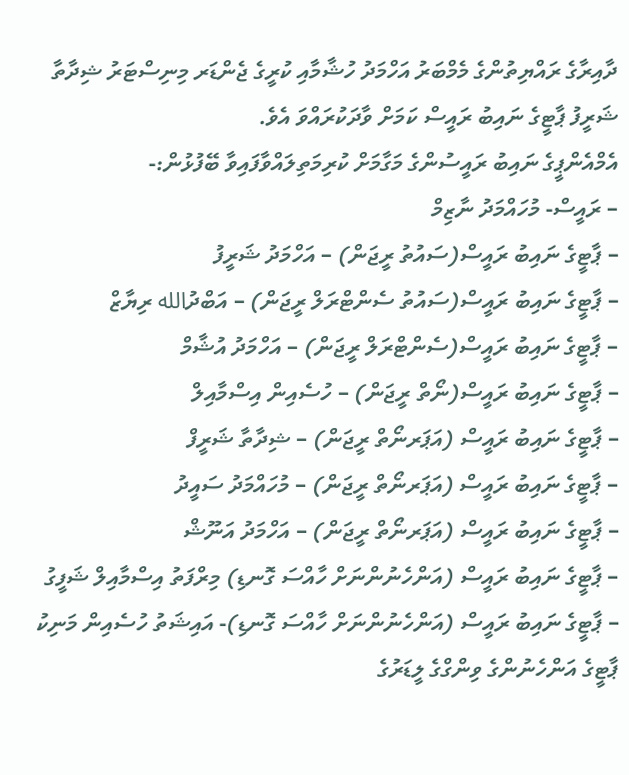ދާއިރާގެ ރައްޔިތުންގެ މެމްބަރު އަހްމަދު ހުޝާމާއި ކުރީގެ ޖެންޑަރ މިނިސްޓަރު ޝިދާތާ ޝަރީފު ޕާޓީގެ ނައިބު ރައީސް ކަމަށް ވާދަކުރައްވަ އެވެ.
އެމްއެންޕީގެ ނައިބު ރައީސުންގެ މަގާމަށް ކުރިމަތިލައްވާފައިވާ ބޭފުޅުން:-
– ރައީސް- މުހައްމަދު ނާޒިމް
– ޕާޓީގެ ނައިބު ރައީސް(ސައުތު ރީޖަން) – އަހްމަދު ޝަރީފު
– ޕާޓީގެ ނައިބު ރައީސް(ސައުތު ސެންޓްރަލް ރީޖަން) – އަބްދުالله ރިޔާޒް
– ޕާޓީގެ ނައިބު ރައީސް(ސެންޓްރަލް ރީޖަން) – އަހްމަދު އުޝާމް
– ޕާޓީގެ ނައިބު ރައީސް(ނޯތް ރީޖަން) – ހުސެއިން އިސްމާއިލް
– ޕާޓީގެ ނައިބު ރައީސް (އަޕަރނޯތް ރީޖަން) – ޝިދާތާ ޝަރީފް
– ޕާޓީގެ ނައިބު ރައީސް (އަޕަރނޯތް ރީޖަން) – މުހައްމަދު ސައީދު
– ޕާޓީގެ ނައިބު ރައީސް (އަޕަރނޯތް ރީޖަން) – އަހްމަދު އަނޫޝް
– ޕާޓީގެ ނައިބު ރައީސް (އަންހެނުންނަށް ހާއްސަ ގޮނޑި) މިރްފަތު އިސްމާއިލް ޝަފީގު
– ޕާޓީގެ ނައިބު ރައީސް (އަންހެނުންނަށް ހާއްސަ ގޮނޑި)- އައިޝަތު ހުސެއިން މަނިކު
ޕާޓީގެ އަންހެނުންގެ ވިންގްގެ ލީޑަރުގެ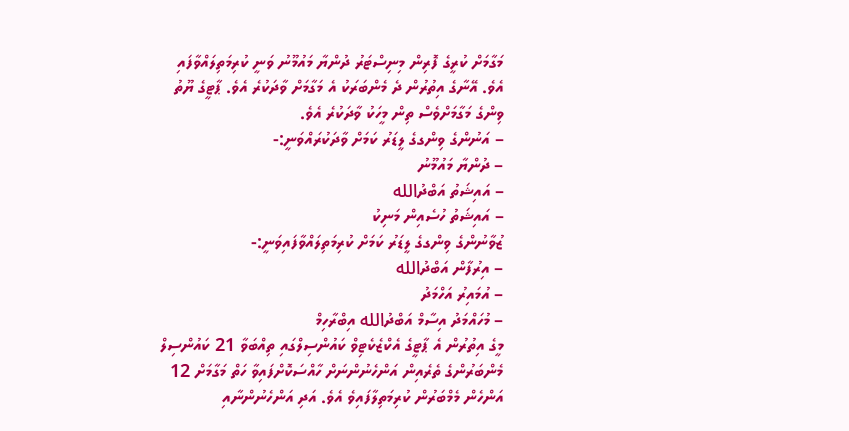މަގާމަށް ކުރީގެ ފޮރިން މިނިސްޓަރު ދުންޔާ މައުމޫނު ވަނީ ކުރިމަތިލައްވާފައި އެވެ. އޭނާގެ އިތުރުން ދެ މެންބަރަކު އެ މަގާމަށް ވާދަކުރެ އެވެ. ޕާޓީގެ ޔޫތު ވިންގެ މަގާމަށްވެސް ތިން މީހަކު ވާދަކުރެ އެވެ.
– އަނުންގެ ވިންގގެ ލީޑަރު ކަމަށް ވާދަކުރައްވަނީ:-
– ދުންޔާ މައުމޫނު
– އައިޝަތު އަބްދުالله
– އައިޝަތު ހުސެއިން މަނިކު
ޒުވާނުންގެ ވިންގގެ ލީޑަރު ކަމަށް ކުރިމަތިލައްވާފައިވަނީ:-
– އިރުފާން އަބްދުالله
– އުމައިރު އަހްމަދު
– މުހައްމަދު އިސާމް އަބްދުالله އިބްރާހިމް
މީގެ އިތުރުން އެ ޕާޓީގެ އެކްޒެކެޓިވް ކައުންސިލްގައި ތިއްބަވާ 21 ކައުންސިލް މެންބަރުންގެ ތެރެއިން އަންހެނުންނަށް ހާއްސަކޮށްފައިވާ ހަތް މަގާމަށް 12 އަންހެން މެމްބަރުން ކުރިމަތިލާފައިވެ އެވެ. އަދި އަންހެނުންނާއި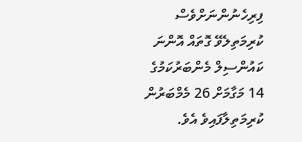ފިރިހެނުންނަށްވެސް ކުރިމަތިލެވޭ ގޮތައް އޮންނަ ކައުންސިލް މެންބަރުކަމުގެ 14 މަގާމަށް 26 މެމްބަރުން ކުރިމަތިލާފައިވެ އެވެ.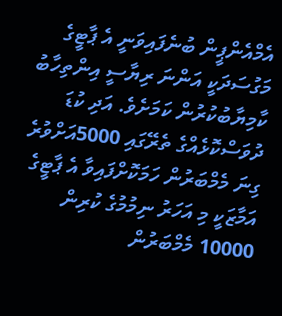އެމްއެންޕީން ބުނެފައިވަނީ އެ ޕާޓީގެ މަގުސަދަކީ އަންނަ ރިޔާސީ އިންތިހާބު ކާމިޔާބުކުރުން ކަމަށެވެ. އަދި ކުޑަ ދުވަސްކޮޅެއްގެ ތެރޭގައި 5000އަށްވުރެ ގިނަ މެމްބަރުން ހަމަކޮށްފައިވާ އެ ޕާޓީގެ އަމާޒަކީ މި އަހަރު ނިމުމުގެ ކުރިން 10000 މެމްބަރުން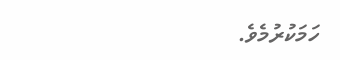ހަމަކުރުމެވެ.